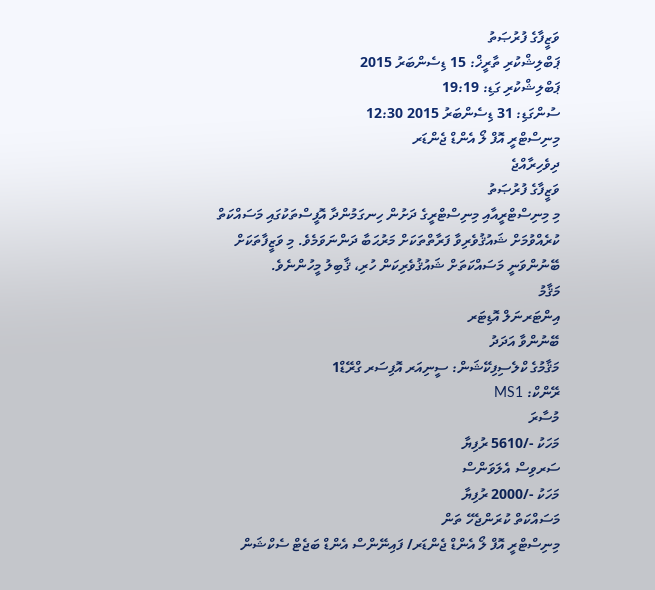ވަޒީފާގެ ފުރުޞަތު
ޕަބްލިޝްކުރި ތާރީޚް: 15 ޑިސެންބަރު 2015
ޕަބްލިޝްކުރި ގަޑި: 19:19
ސުންގަޑި: 31 ޑިސެންބަރު 2015 12:30
މިނިސްޓްރީ އޮފް ލޯ އެންޑް ޖެންޑަރ
ދިވެހިރާއްޖެ
ވަޒީފާގެ ފުރުޞަތު
މި މިނިސްޓްރީއާއި މިނިސްޓްރީގެ ދަށުން ހިނގަމުންދާ އޮފީސްތަކުގައި މަސައްކަތް ކުރެއްވުމަށް ޝައުޤުވެރިވާ ފަރާތްތަކަށް މަރުޙަބާ ދަންނަވަމެވެ. މި ވަޒީފާތަކަށް ބޭނުންވަނީ މަސައްކަތަށް ޝައުޤުވެރިކަން ހުރި، ޤާބިލު މީހުންނެވެ.
މަޤާމު
އިންޓަރނަލް އޮޑިޓަރ
ބޭނުންވާ އަދަދު
މަޤާމުގެ ކްލެސިފިކޭޝަން: ސީނިއަރ އޮފިސަރ ގްރޭޑް1
ރޭންކް: MS1
މުސާރަ
މަހަކު -/5610 ރުފިޔާ
ސަރވިސް އެލަވަންސް
މަހަކު -/2000 ރުފިޔާ
މަސައްކަތް ކުރަންޖެހޭ ތަން
މިނިސްޓްރީ އޮފް ލޯ އެންޑް ޖެންޑަރ/ ފައިނޭންސް އެންޑް ބަޖެޓް ސެކްޝަން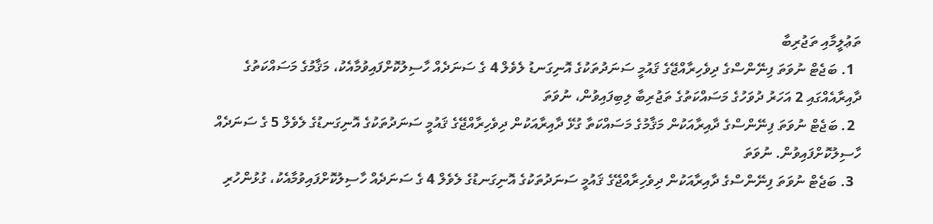ތަޢުލީމާއި ތަޖުރިބާ
  1. ބަޖެޓް ނުވަތަ ފިނޭންސްގެ ދިވެހިރާއްޖޭގެ ޤައުމީ ސަނަދުތަކުގެ އޮނިގަނޑު ލެވެލް 4 ގެ ސަނަދެއް ހާސިލުކޮށްފައިވުމާއެކު، މަޤާމުގެ މަސައްކަތުގެ ދާއިރާއެއްގައި 2 އަހަރު ދުވަހުގެ މަސައްކަތުގެ ތަޖުރިބާ ލިބިފައިވުން، ނުވަތަ
  2. ބަޖެޓް ނުވަތަ ފިނޭންސްގެ ދާއިރާއަކުން މަޤާމުގެ މަސައްކަތާ ގުޅޭ ދާއިރާއަކުން ދިވެހިރާއްޖޭގެ ޤައުމީ ސަނަދުތަކުގެ އޮނިގަނޑުގެ ލެވެލް 5 ގެ ސަނަދެއް ހާސިލުކޮށްފައިވުން. ނުވަތަ
  3. ބަޖެޓް ނުވަތަ ފިނޭންސްގެ ދާއިރާއަކުން ދިވެހިރާއްޖޭގެ ޤައުމީ ސަނަދުތަކުގެ އޮނިގަނޑުގެ ލެވެލް 4 ގެ ސަނަދެއް ހާސިލުކޮށްފައިވުމާއެކު، ގުޅުންހުރި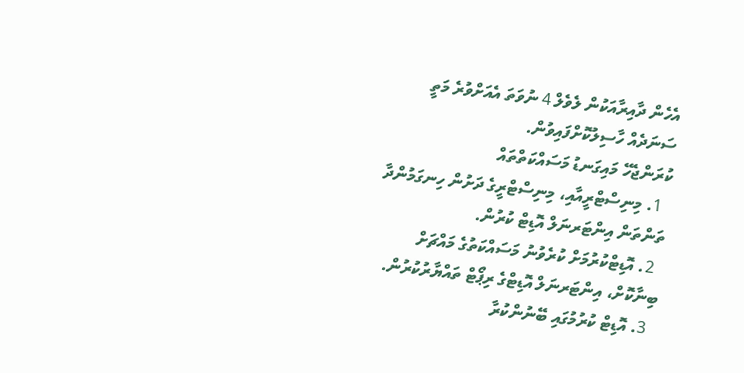އެހެން ދާއިރާއަކުން ލެވެލް 4 ނުވަތަ އެއަށްވުރެ މަތީ ސަނަދެއް ހާސިލުކޮށްފައިވުން.
ކުރަންޖެހޭ މައިގަނޑު މަސައްކަތްތައް
  1. މިނިސްޓްރީއާއި، މިނިސްޓްރީގެ ދަށުން ހިނގަމުންދާ ތަންތަން އިންޓަރނަލް އޮޑިޓް ކުރުން.
  2. އޮޑިޓްކުރުމަށް ކުރެވުނު މަސައްކަތުގެ މައްޗަށް ބިނާކޮށް، އިންޓަރނަލް އޮޑިޓްގެ ރިޕޯޓް ތައްޔާރުކުރުން.
  3. އޮޑިޓް ކުރުމުގައި ބޭނުންކުރާ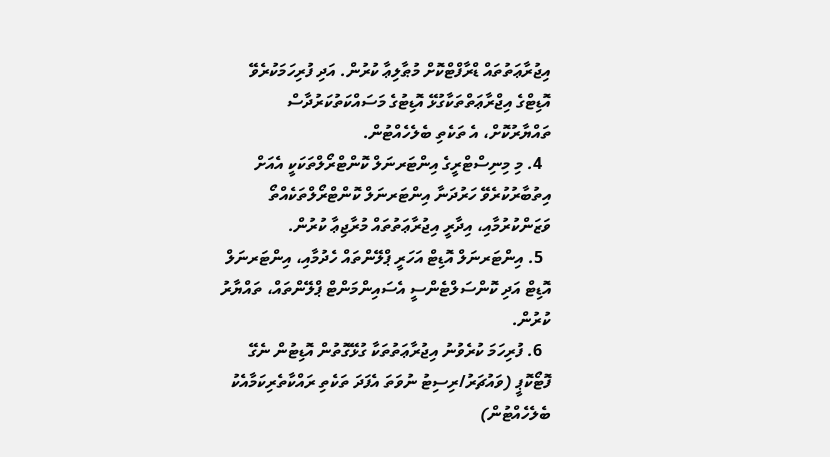އިޖުރާޢަތުތައް ޑްރާފްޓްކޮށް މުޠާލިޢާ ކުރުން. އަދި ފުރިހަމަކުރެވޭ އޮޑިޓްގެ އިޖްރާޢަތްތަކާގުޅޭ އޮޑިޓުގެ މަސައްކަތުކަރުދާސް ތައްޔާރުކޮށް، އެ ތަކެތި ބެލެހެއްޓުން.
  4. މި މިނިސްޓްރީގެ އިންޓަރނަލް ކޮންޓްރޯލްތަކަކީ އެއަށް އިތުބާރުކުރެވޭ ހަރުދަނާ އިންޓަރނަލް ކޮންޓްރޯލްތަކެއްތޯ ވަޒަންކުރުމާއި، އިދާރީ އިޖުރާޢަތުތައް މުރާޖިޢާ ކުރުން.
  5. އިންޓަރނަލް އޮޑިޓް އަހަރީ ޕްލޭންތައް ހެދުމާއި، އިންޓަރނަލް އޮޑިޓް އަދި ކޮންސަލްޓެންސީ އެސައިންމަންޓް ޕްލޭންތައް، ތައްޔާރު ކުރުން.
  6. ފުރިހަމަ ކުރެވުނު އިޖުރާޢަތުތަކާ ގުޅޭގޮތުން އޮޑިޓުން ނެގޭ ފޮޓޯކޮޕީ (ވައުޗަރު/ރިސިޓު ނުވަތަ އެފަދަ ތަކެތި ރައްކާތެރިކަމާއެކު ބެލެހެއްޓުން)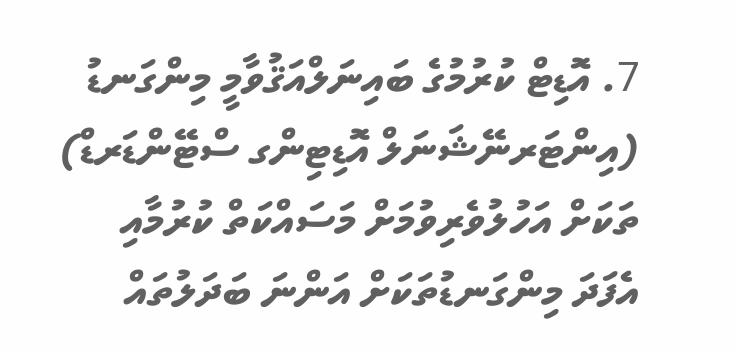7. އޮޑިޓް ކުރުމުގެ ބައިނަލްއަޤުވާމީ މިންގަނޑު (އިންޓަރނޭޝަނަލް އޮޑިޓިންގ ސްޓޭންޑަރޑް) ތަކަށް އަހުލުވެރިވުމަށް މަސައްކަތް ކުރުމާއި އެފަދަ މިންގަނޑުތަކަށް އަންނަ ބަދަލުތައް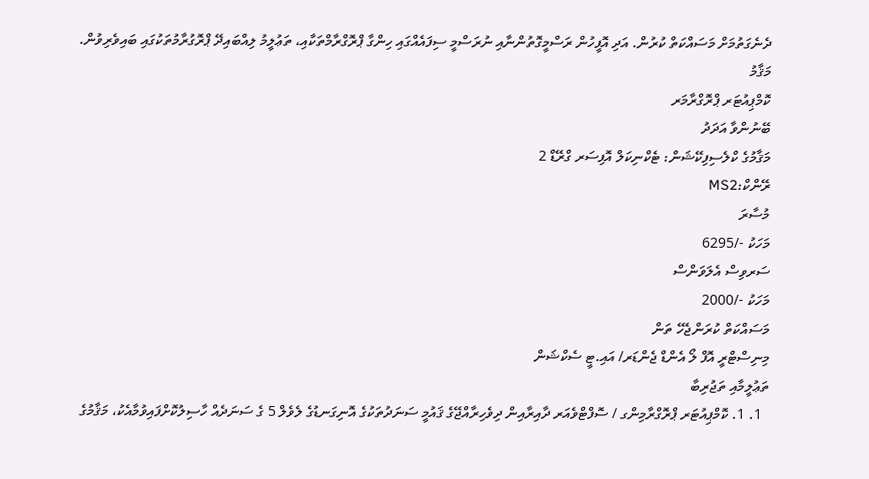ދެނެގަތުމަށް މަސައްކަތް ކުރުން. އަދި އޮފީހުން ރަސްމީގޮތުންނާއި ނުރަސްމީ ސިފައެއްގައި ހިންގާ ޕްރޮގްރާމްތަކާއި، ތަޢުލީމު ލިއްބައިދޭ ޕްރޮގުރާމުތަކުގައި ބައިވެރިވުން.
މަޤާމު
ކޮމްޕިއުޓަރ ޕްރޮގްރާމަރ
ބޭނުންވާ އަދަދު
މަޤާމުގެ ކްލެސިފިކޭޝަން: ޓެކްނިކަލް އޮފިސަރ ގްރޭޑް 2
ރޭންކް:MS2
މުސާރަ
މަހަކު -/6295
ސަރވިސް އެލަވަންސް
މަހަކު -/2000
މަސައްކަތް ކުރަންޖެހޭ ތަން
މިނިސްޓްރީ އޮފް ލޯ އެންޑް ޖެންޑަރ/ އައި.ޓީ ސެކްޝަން
ތަޢުލީމާއި ތަޖުރިބާ
  1. 1. ކޮމްޕިއުޓަރ ޕްރޮގްރާމިންގ / ސޮފްޓްވެއަރ ދާއިރާއިން ދިވެހިރާއްޖޭގެ ޤައުމީ ސަނަދުތަކުގެ އޮނިގަނޑުގެ ލެވެލް 5 ގެ ސަނަދެއް ހާސިލުކޮށްފައިވުމާއެކު، މަޤާމުގެ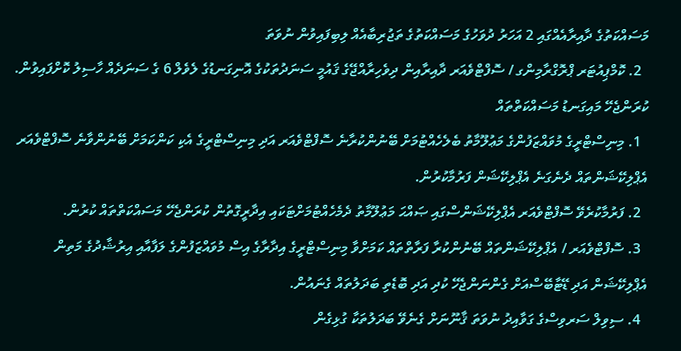މަސައްކަތުގެ ދާއިރާއެއްގައި 2 އަހަރު ދުވަހުގެ މަސައްކަތުގެ ތަޖުރިބާއެއް ލިބިފައިވުން ނުވަތަ
  2. ކޮމްޕިއުޓަރ ޕްރޮގްރާމިންގ / ސޮފްޓްވެއަރ ދާއިރާއިން ދިވެހިރާއްޖޭގެ ޤައުމީ ސަނަދުތަކުގެ އޮނިގަނޑުގެ ލެވެލް 6 ގެ ސަނަދެއް ހާސިލު ކޮށްފައިވުން.
ކުރަންޖެހޭ މައިގަނޑު މަސައްކަތްތައް
  1. މިނިސްޓްރީގެ މުވައްޒަފުންގެ މަޢުލޫމާތު ބެލެހެއްޓުމަށް ބޭނުންކުރާނެ ސޮފްޓްވެއަރ އަދި މިނިސްޓްރީގެ އެކި ކަންކަމަށް ބޭނުންވާނެ ސޮފްޓްވެއަރ އެޕްލިކޭޝަންތައް ދެނެގަނެ އެޕްލިކޭޝަން ފަރުމާކުރުން.
  2. ފަރުމާކުރެވޭ ސޮފްޓްވެއަރ އެޕްލިކޭޝަންސްގައި ޞައްޙަ މަޢުލޫމާތު ދެމެހެއްޓުމަށްޓަކައި އިދާރީގޮތުން ކުރަންޖެހޭ މަސައްކަތްތައް ކުރުން.
  3. ސޮފްޓްވެއަރ / އެޕްލިކޭޝަންތައް ބޭނުންކުރާ ފަރާތްތައް ކަމަށްވާ މިނިސްޓްރީގެ އިދާރާގެ އިސް މުވައްޒަފުންގެ ލަފާއާއި އިރުޝާދުގެ މަތިން އެޕްލިކޭޝަން އަދި ޑޭޓާބޭސްއަށް ގެންނަންޖެހޭ ކުދި އަދި ބޮޑެތި ބަދަލުތައް ގެނައުން.
  4. ސިވިލް ސަރވިސްގެ ގަވާއިދު ނުވަތަ ޤާނޫނަށް ގެނެވޭ ބަދަލުތަކާ ގުޅިގެން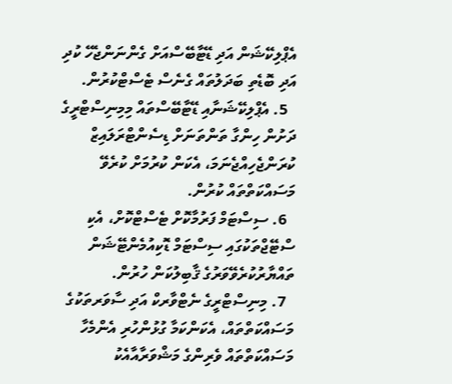އެޕްލިކޭޝަން އަދި ޑޭޓާބޭސްއަށް ގެންނަންޖެހޭ ކުދި އަދި ބޮޑެތި ބަދަލުތައް ގެނެސް ޓެސްޓްކުރުން.
  5. އެޕްލިކޭޝަނާއި ޑޭޓާބޭސްތައް މިމިނިސްޓްރީގެ ދަށުން ހިންގާ ތަންތަނަށް ޑިސެންޓްރަލައިޒް ކުރަންޖެހިއްޖެނަމަ، އެކަން ކުރުމަށް ކުރެވޭ މަސައްކަތްތައް ކުރުން.
  6. ސިސްޓަމް ފަރުމާކޮށް ޓެސްޓްކޮށް، އެކި ސްޓޭޖްތަކުގައި ސިސްޓަމް ޑޮކިއުމެންޓޭޝަން ތައްޔާރުކުރެވޭވަރުގެ ޤާބިލުކަން ހުރުން.
  7. މިނިސްޓްރީގެ ނެޓްވާރކް އަދި ސާވަރތަކުގެ މަސައްކަތްތައް، އެކަންކަމާ ގުޅުންހުރި އެންމެހާ މަސައްކަތްތައް ވެރިންގެ މަޝްވަރާއާއެކު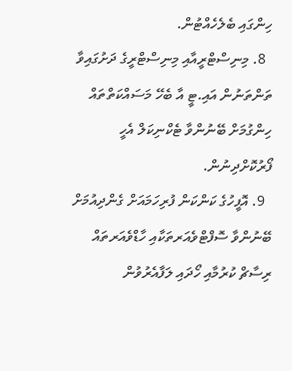ހިންގައި ބެލެހެއްޓުން.
  8. މިނިސްޓްރީއާއި މިނިސްޓްރީގެ ދަށުގައިވާ ތަންތަނުން އައި.ޓީ އާ ބެހޭ މަސައްކަތްތައް ހިންގުމަށް ބޭނުންވާ ޓެކްނިކަލް އެހީ ފޯރުކޮށްދިނުން.
  9. އޮފީހުގެ ކަންކަން ފުރިހަމައަށް ގެންދިއުމަށް ބޭނުންވާ ސޮފްޓްވެއަރތަކާއި ހާޑްވެއަރތައް ރިސާޗް ކުރުމާއި ހޯދައި ލަފާއެރުވުން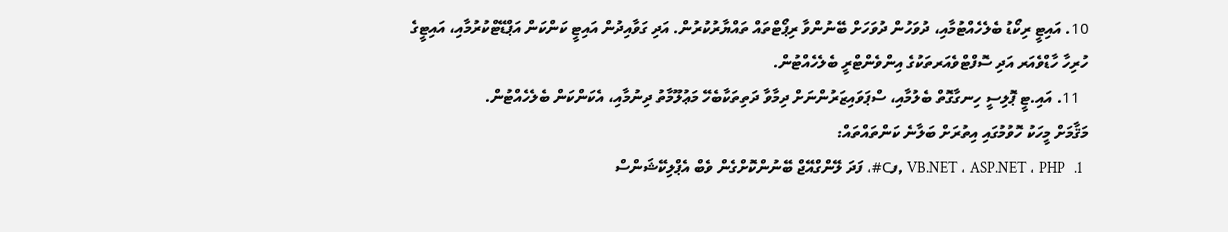10. އައިޓީ ރިކޯޑު ބެލެހެއްޓުމާއި، ދުވަހުން ދުވަހަށް ބޭނުންވާ ރިޕޯޓްތައް ތައްޔާރުކުރުން. އަދި ގަވާއިދުން އައިޓީ ކަންކަން އަޕްޑޭޓްކުރުމާއި، އައިޓީގެ ހުރިހާ ހާޑްވެއަރ އަދި ސޮފްޓްވެއަރތަކުގެ އިންވެންޓްރީ ބެލެހެއްޓުން.
  11. އައި.ޓީ ޕޮލިސީ ހިނގާގޮތް ބެލުމާއި، ސްޕަވައިޒަރުންނަށް ދިމާވާ ދަތިތަކާބެހޭ މަޢުލޫމާތު ދިނުމާއި، އެކަންކަން ބެލެހެއްޓުން.
މަޤާމަށް މީހަކު ހޮވުމުގައި އިތުރަށް ބަލާނެ ކަންތައްތައް:
  1.   VB.NET ، ASP.NET ، PHP ,ފC#، ފަދަ ލޭންގްއޭޖް ބޭނުންކޮށްގެން ވެބް އެޕްލިކޭޝަންސް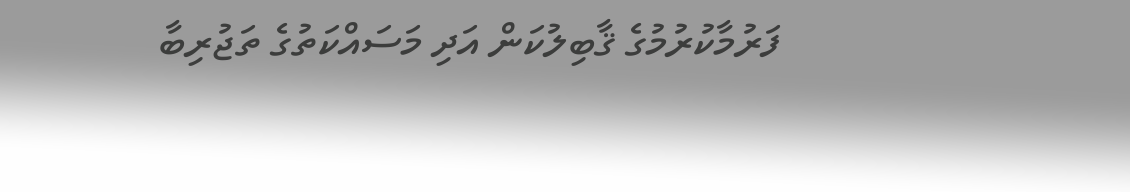ފަރުމާކުރުމުގެ ޤާބިލުކަން އަދި މަސައްކަތުގެ ތަޖުރިބާ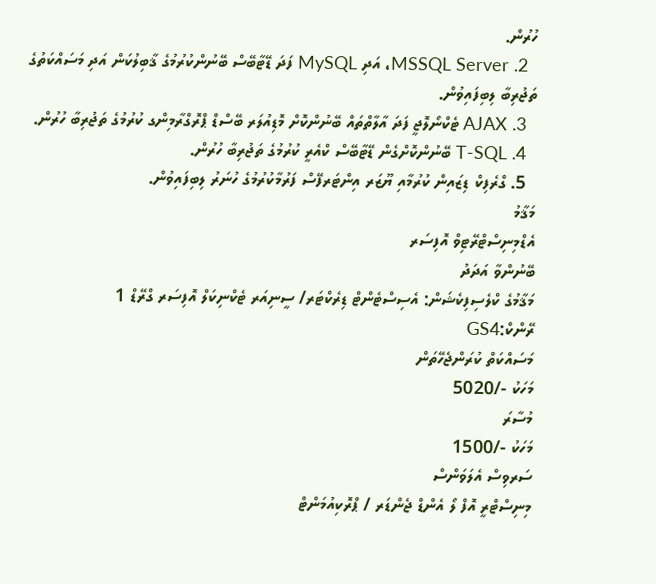ހުރުން.
  2. MSSQL Server، އަދި MySQL ފަދަ ޑޭޓާބޭސް ބޭނުންކުރުމުގެ ޤާބިލުކަން އަދި މަސައްކަތުގެ ތަޖުރިބާ ލިބިފައިވުން.
  3. AJAX ޓެކްނޯލޮޖީ ފަދަ އާލާތްތައް ބޭނުންކޮށް މޮޑިއުލަރ ބޭސްޑް ޕްރޮގްރާމިންގ ކުރުމުގެ ތަޖުރިބާ ހުރުން.
  4. T-SQL ބޭނުންކޮށްގެން ޑޭޓާބޭސް ކްއެރީ ކުރުމުގެ ތަޖުރިބާ ހުރުން.
  5. ގްރެފިކް ޑިޒައިން ކުރުމާއި ޔޫޒަރ އިންޓަރފޭސް ފަރުމާކުރުމުގެ ހުނަރު ލިބިފައިވުން.
މަޤާމު
އެޑްމިނިސްޓްރޭޓިވް އޮފިސަރ
ބޭނުންވާ އަދަދު
މަޤާމުގެ ކްލެސިފިކެޝަން: އެސިސްޓެންޓް ޑިރެކްޓަރ/ ސީނިއަރ ޓެކްނިކަލް އޮފިސަރ ގްރޭޑް 1
ރޭންކް:GS4
މަސައްކަތް ކުރަންޖެހޭތަން
މަހަކު -/5020
މުސާރަ
މަހަކު -/1500
ސަރވިސް އެލަވަންސް
މިނިސްޓްރީ އޮފް ލޯ އެންޑް ޖެންޑަރ / ޕްރޮކިއުމަންޓް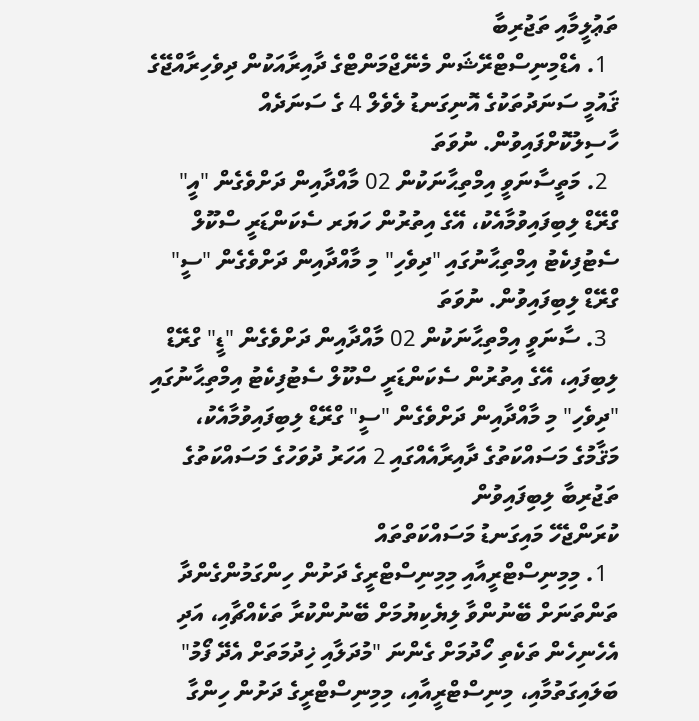ތަޢުލީމާއި ތަޖުރިބާ
  1. އެޑްމިނިސްޓްރޭޝަން މެނޭޖްމަންޓްގެ ދާއިރާއަކުން ދިވެހިރާއްޖޭގެ ޤައުމީ ސަނަދުތަކުގެ އޮނިގަނޑު ލެވެލް 4 ގެ ސަނަދެއް ހާސިލުކޮށްފައިވުން. ނުވަތަ
  2. މަތީސާނަވީ އިމްތިޙާނަކުން 02 މާއްދާއިން ދަށްވެގެން "އީ" ގްރޭޑް ލިބިފައިވުމާއެކު، އޭގެ އިތުރުން ހަޔަރ ސެކަންޑަރީ ސްކޫލް ސެޓުފިކެޓު އިމްތިޙާނުގައި "ދިވެހި" މި މާއްދާއިން ދަށްވެގެން "ސީ" ގްރޭޑް ލިބިފައިވުން. ނުވަތަ
  3. ސާނަވީ އިމްތިޙާނަކުން 02 މާއްދާއިން ދަށްވެގެން "ޑީ" ގްރޭޑް ލިބިފައި، އޭގެ އިތުރުން ސެކަންޑަރީ ސްކޫލް ސެޓުފިކެޓު އިމްތިޙާނުގައި "ދިވެހި" މި މާއްދާއިން ދަށްވެގެން "ސީ" ގްރޭޑް ލިބިފައިވުމާއެކު، މަޤާމުގެ މަސައްކަތުގެ ދާއިރާއެއްގައި 2 އަހަރު ދުވަހުގެ މަސައްކަތުގެ ތަޖުރިބާ ލިބިފައިވުން
ކުރަންޖެހޭ މައިގަނޑު މަސައްކަތްތައް
  1. މިމިނިސްޓްރީއާއި މިމިނިސްޓްރީގެ ދަށުން ހިންގަމުންގެންދާ ތަންތަނަށް ބޭނުންވާ ލިޔެކިޔުމަށް ބޭނުންކުރާ ތަކެއްޗާއި، އަދި އެހެނިހެން ތަކެތި ހޯދުމަށް ގެންނަ "މުދަލާއި ޚިދުމަތަށް އެދޭ ފޯމު" ބަލައިގަތުމާއި، މިނިސްޓްރީއާއި، މިމިނިސްޓްރީގެ ދަށުން ހިންގާ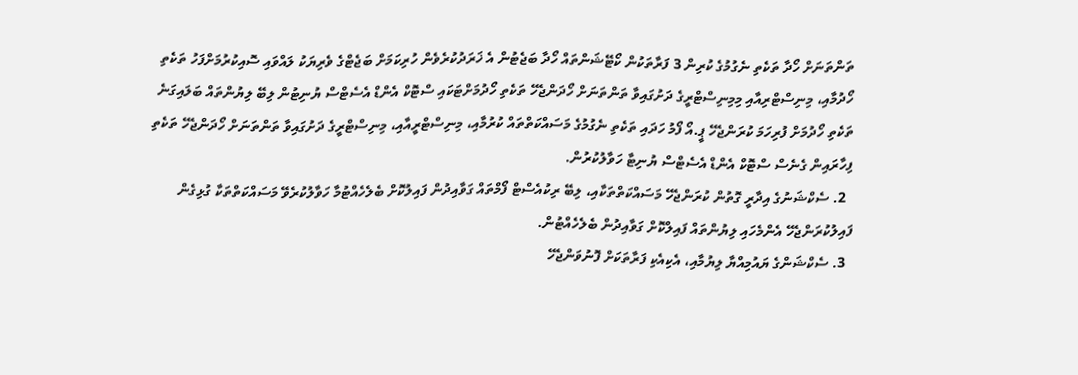ތަންތަނަށް ހޯދާ ތަކެތި ނެގުމުގެ ކުރިން 3 ފަރާތަކުން ކޯޓޭޝަންތައް ހޯދާ ބަޖެޓުން އެ ޚަރަދުކުރެވެން ހުރިކަމަށް ބަޖެޓްގެ ވެރިޔަކު ލައްވައި ސޮއިކުރުމަށްފަހު ތަކެތި ހޯދުމާއި، މިނިސްޓްރިއާއި މިމިނިސްޓްރީގެ ދަށުގައިވާ ތަންތަނަށް ހޯދަންޖެހޭ ތަކެތި ހޯދުމަށްޓަކައި ސްޓޮކް އެންޑް އެސެޓްސް ޔުނިޓުން ލިބޭ ލިޔުންތައް ބަލައިގަނެ ތަކެތި ހޯދުމަށް ފުރިހަމަ ކުރަންޖެހޭ ޕީ.އޯ ފޯމު ހަދައި ތަކެތި ނެގުމުގެ މަސައްކަތްތައް ކުރުމާއި، މިނިސްޓްރީއާއި، މިނިސްޓްރީގެ ދަށުގައިވާ ތަންތަނަށް ހޯދަންޖެހޭ ތަކެތި ފިހާރައިން ގެނެސް ސްޓޮކް އެންޑް އެސެޓްސް ޔުނިޓާ ހަވާލުކުރުން.
  2. ސެކްޝަނުގެ އިދާރީ ގޮތުން ކުރަންޖެހޭ މަސައްކަތްތަކާއި، ލިބޭ ރިކުއެސްޓް ފޯމްތައް ގަވާއިދުން ފައިލުކޮށް ބެލެހެއްޓުމާ ހަވާލުކުރެވޭ މަސައްކަތްތަކާ ގުޅިގެން ފައިލުކުރަންޖެހޭ އެންމެހައި ލިޔުންތައް ފައިލްކޮށް ގަވާއިދުން ބެލެހެއްޓުން.
  3. ސެކްޝަންގެ ޔައުމިއްޔާ ލިޔުމާއި، އެކިއެކި ފަރާތަކަށް ފޮނުވަންޖެހޭ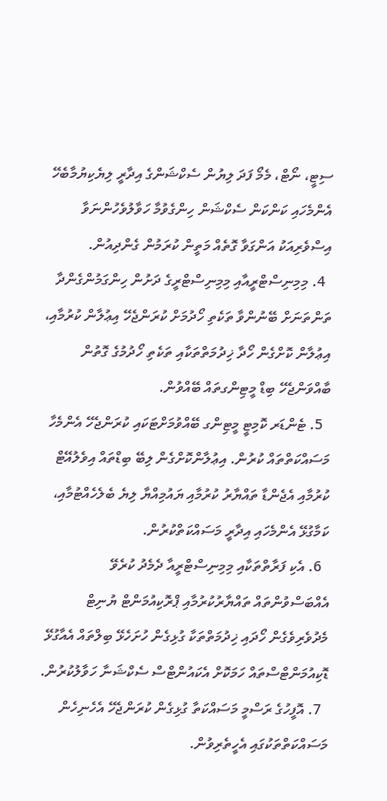ސިޓީ، ނޯޓް، މެމޯ ފަދަ ލިޔުން ސެކްޝަންގެ އިދާރީ ލިޔެކިޔުމާބެހޭ އެންމެހައި ކަންކަން ސެކްޝަން ހިންގެވުމާ ހަވާލުވެހުންނަވާ އިސްވެރިއަކު އަންގަވާ ގޮތެއް މަތީން ކުރަމުން ގެންދިއުން.
  4. މިމިނިސްޓްރީއާއި މިމިނިސްޓްރީގެ ދަށުން ހިންގަމުންގެންދާ ތަންތަނަށް ބޭނުންވާ ތަކެތި ހޯދުމަށް ކުރަންޖެހޭ އިޢުލާން ކުރުމާއި، އިޢުލާން ކޮށްގެން ހޯދާ ޚިދުމަތްތަކާއި ތަކެތި ހޯދުމުގެ ގޮތުން ބާއްވަންޖެހޭ ބިޑް މީޓިންގތައް ބޭއްވުން.
  5. ޓެންޑަރ ކޮމިޓީ މީޓިންގ ބޭއްވުމަށްޓަކައި ކުރަންޖެހޭ އެންމެހާ މަސައްކަތްތައް ކުރުން. އިޢުލާންކޮށްގެން ލިބޭ ބިޑްތައް އިވެލުއޭޓް ކުރުމާއި އެޖެންޑާ ތައްޔާރު ކުރުމާއި ޔައުމިއްޔާ ލިޔެ ބެލެހެއްޓުމާއި، ކަމާގުޅޭ އެންމެހައި އިދާރީ މަސައްކަތްކުރުން.
  6. އެކި ފަރާތްތަކާއި މިމިނިސްޓްރީއާ ދެމެދު ކުރެވޭ އެއްބަސްވުންތައް ތައްޔާރުކުރުމާއި ޕްރޮކިއުމަންޓް ޔުނިޓް މެދުވެރިވެގެން ހޯދައި ޚިދުމަތްތަކާ ގުޅިގެން ހުށަހެޅޭ ބިލްތައް އެއާގުޅޭ ޑޮކިއުމަންޓްސްތައް ހަމަކޮށް އެކައުންޓްސް ސެކްޝަނާ ހަވާލުކުރުން.
  7. އޮފީހުގެ ރަސްމީ މަސައްކަތާ ގުޅިގެން ކުރަންޖެހޭ އެހެނިހެން މަސައްކަތްތަކުގައި އެހީތެރިވުން.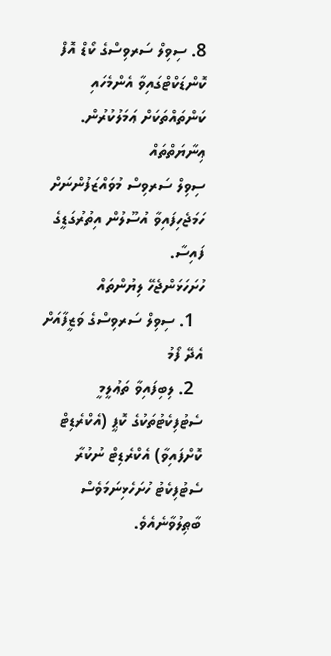8. ސިވިލް ސަރވިސްގެ ކޯޑް އޮފް ކޮންޑަކްޓްގައިވާ އެންމެހައި ކަންތައްތަކަށް ޢަމަލުކުރުން.
ޢިނާޔަތްތައް
ސިވިލް ސަރވިސް މުވައްޒަފުންނަށް ހަމަޖެހިފައިވާ އުސޫލުން އިތުރުގަޑީގެ ފައިސާ.
ހުށަހަޅަންޖެހޭ ލިޔުންތައް
  1. ސިވިލް ސަރވިސްގެ ވަޒީފާއަށް އެދޭ ފޯމު
  2. ލިބިފައިވާ ތަޢުލީމީ ސެޓުފިކެޓުތަކުގެ ކޮޕީ (އެކްރެޑިޓް ކޮށްފައިވާ) އެކްރެޑިޓް ނުކުރާ ސެޓުފިކެޓު ހުށަހެޅިނަމަވެސް ބާޠިލުވާނެއެވެ.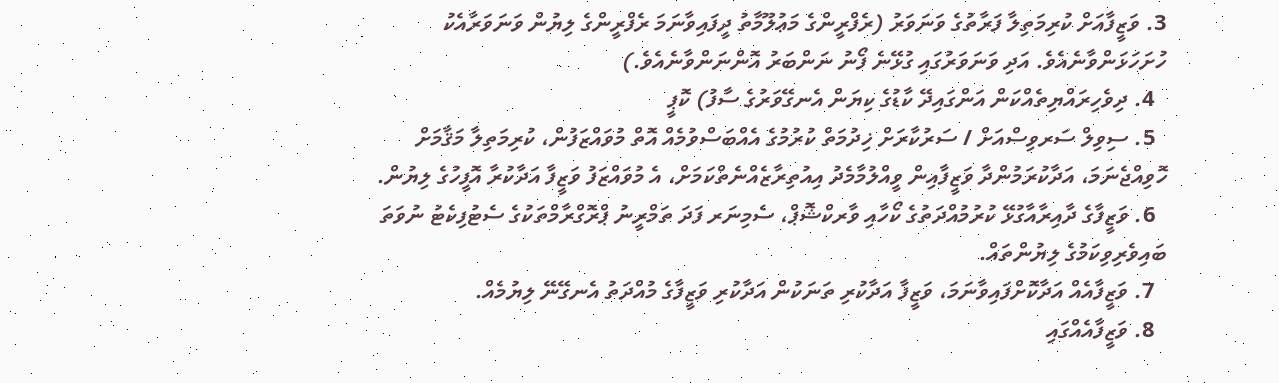3. ވަޒީފާއަށް ކުރިމަތިލާ ފަރާތުގެ ވަނަވަރު (ރެފްރީންގެ މަޢުލޫމާތު ދީފައިވާނަމަ ރެފްރީންގެ ލިޔުން ވަނަވަރާއެކު ހުށަހަޅަންވާނެއެވެ. އަދި ވަނަވަރުގައި ގުޅޭނެ ފޯނު ނަންބަރު އޮންނަންވާނެއެވެ.)
  4. ދިވެހިރައްޔިތެއްކަން އަންގައިދޭ ކާޑުގެ ކިޔަން އެނގޭވަރުގެ ސާފު) ކޮޕީ
  5. ސިވިލް ސަރވިސްއަށް / ސަރުކާރަށް ޚިދުމަތް ކުރުމުގެ އެއްބަސްވުމެއް އޮތް މުވައްޒަފުން، ކުރިމަތިލާ މަޤާމަށް ހޮވިއްޖެނަމަ، އަދާކުރަމުންދާ ވަޒީފާއިން ވީއްލުމާމެދު އިއުތިރާޒެއްނެތްކަމަށް، އެ މުވައްޒަފު ވަޒީފާ އަދާކުރާ އޮފީހުގެ ލިޔުން.
  6. ވަޒީފާގެ ދާއިރާއާގުޅޭ ކުރުމުއްދަތުގެ ކޯހާއި ވާރކްޝޮޕް، ސެމިނަރ ފަދަ ތަމްރީނު ޕްރޮގްރާމްތަކުގެ ސެޓުފިކެޓު ނުވަތަ ބައިވެރިވިކަމުގެ ލިޔުންތައް.
  7. ވަޒީފާއެއް އަދާކޮށްފައިވާނަމަ، ވަޒީފާ އަދާކުރި ތަނަކުން އަދާކުރި ވަޒީފާގެ މުއްދަތު އެނގޭނޭ ލިޔުމެއް.
  8. ވަޒީފާއެއްގައި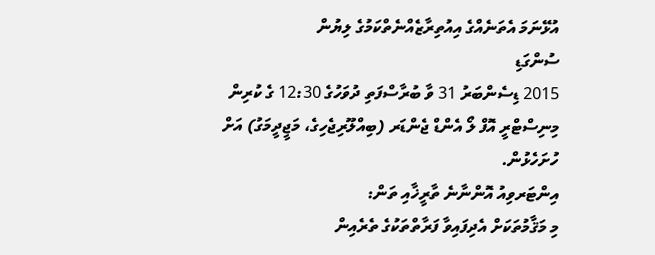އުޅޭނަމަ އެތަނެއްގެ އިއުތިރާޒެއްނެތްކަމުގެ ލިޔުން
ސުންގަޑި
2015 ޑިސެންބަރު 31 ވާ ބުރާސްފަތި ދުވަހުގެ 12:30 ގެ ކުރިން މިނިސްޓްރީ އޮފް ލޯ އެންޑް ޖެންޑަރ (ބިއްލޫރިޖެހިގެ، މަޖީދީމަގު) އަށް ހުށަހެޅުން.
އިންޓަރވިއު އޮންނާނެ ތާރީޚާއި ތަން:
މި މަޤާމުތަކަށް އެދިފައިވާ ފަރާތްތަކުގެ ތެރެއިން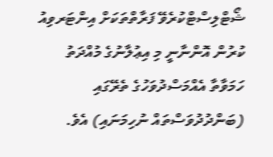ޝޯޓްލިސްޓްކުރެވޭ ފަރާތްތަކަށް އިންޓަރވިއު ކުރުން އޮންނާނީ މި އިޢުލާނުގެ މުއްދަތު ހަމަވާތާ އެއްމަސްދުވަހުގެ ތެރޭގައި (ބަންދުދުވަސްތައް ނުހިމަނައި) އެވެ.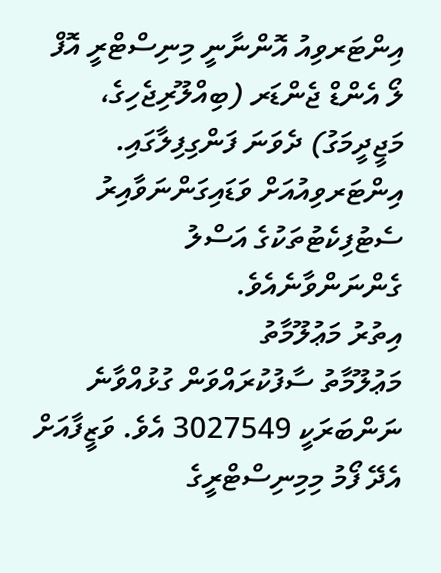އިންޓަރވިއު އޮންނާނީ މިނިސްޓްރީ އޮފް ލޯ އެންޑް ޖެންޑަރ (ބިއްލޫރިޖެހިގެ، މަޖީދީމަގު) ދެވަނަ ފަންގިފިލާގައި. އިންޓަރވިއުއަށް ވަޑައިގަންނަވާއިރު ސެޓުފިކެޓުތަކުގެ އަސްލު ގެންނަންވާނެއެވެ.
އިތުރު މަޢުލޫމާތު
މަޢުލޫމާތު ސާފުކުރައްވަން ގުޅުއްވާނެ ނަންބަރަކީ 3027549 އެވެ. ވަޒީފާއަށް އެދޭ ފޯމު މިމިނިސްޓްރީގެ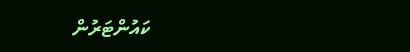ކައުންޓަރުން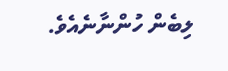ލިބެން ހުންނާނެއެވެ.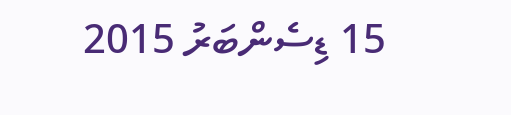15 ޑިސެންބަރު 2015